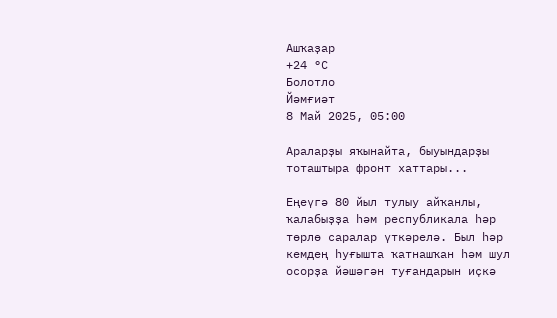Ашҡаҙар
+24 °С
Болотло
Йәмғиәт
8 Май 2025, 05:00

Араларҙы яҡынайта, быуындарҙы тоташтыра фронт хаттары...

Еңеүгә 80 йыл тулыу айҡанлы, ҡалабыҙҙа һәм республикала һәр төрлө саралар үткәрелә. Был һәр кемдең һуғышта ҡатнашҡан һәм шул осорҙа йәшәгән туғандарын иҫкә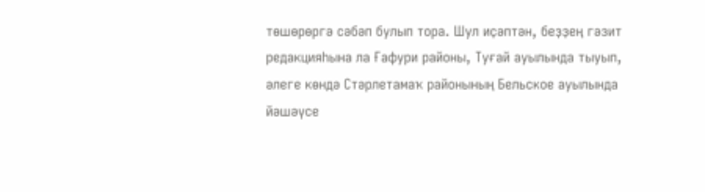төшөрөргә сәбәп булып тора. Шул иҫәптән, беҙҙең гәзит редакцияһына ла Ғафури районы, Туғай ауылында тыуып, әлеге көндә Стәрлетамаҡ районының Бельское ауылында йәшәүсе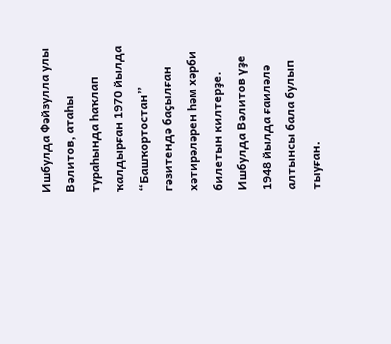Ишбулда Фәйзулла улы Вәлитов, атаһы тураһында һаҡлап ҡалдырған 1970 йылда “Башҡортостан” гәзитендә баҫылған хәтирәләрен һәм хәрби билетын килтерҙе. Ишбулда Вәлитов үҙе 1948 йылда ғаиләлә алтынсы бала булып тыуған.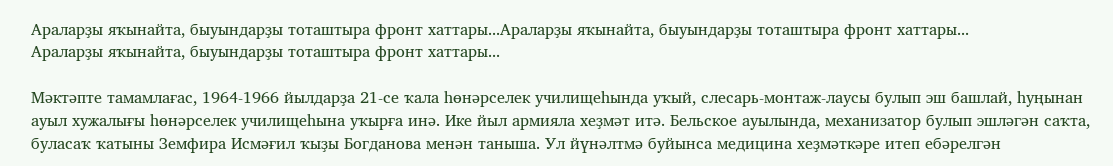Араларҙы яҡынайта, быуындарҙы тоташтыра фронт хаттары...Араларҙы яҡынайта, быуындарҙы тоташтыра фронт хаттары...
Араларҙы яҡынайта, быуындарҙы тоташтыра фронт хаттары...

Мәктәпте тамамлағас, 1964-1966 йылдарҙа 21-се ҡала һөнәрселек училищеһында уҡый, слесарь-монтаж-лаусы булып эш башлай, һуңынан ауыл хужалығы һөнәрселек училищеһына уҡырға инә. Ике йыл армияла хеҙмәт итә. Бельское ауылында, механизатор булып эшләгән саҡта, буласаҡ ҡатыны Земфира Исмәғил ҡыҙы Богданова менән таныша. Ул йүнәлтмә буйынса медицина хеҙмәткәре итеп ебәрелгән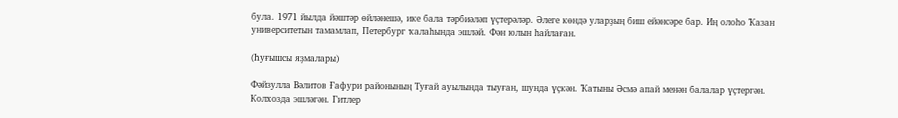була. 1971 йылда йәштәр өйләнешә, ике бала тәрбиәләп үҫтерәләр. Әлеге көндә уларҙың биш ейәнсәре бар. Иң олоһо Ҡазан университетын тамамлап, Петербург ҡалаһында эшләй. Фән юлын һайлаған.

(Һуғышсы яҙмалары)

Фәйзулла Вәлитов Ғафури районының Туғай ауылында тыуған, шунда үҫкән. Ҡатыны Әсмә апай менән балалар үҫтергән. Колхозда эшләгән. Гитлер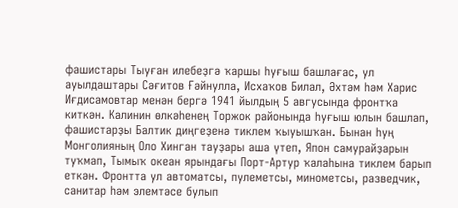фашистары Тыуған илебеҙгә ҡаршы һуғыш башлағас, ул ауылдаштары Сәғитов Ғәйнулла, Исхаҡов Билал, Әхтәм һәм Харис Иғдисамовтар менән бергә 1941 йылдың 5 авгусында фронтҡа киткән. Калинин өлкәһенең Торжок районында һуғыш юлын башлап, фашистарҙы Балтик диңгеҙенә тиклем ҡыуышҡан. Бынан һуң Монголияның Оло Хинган тауҙары аша үтеп, Япон самурайҙарын туҡмап, Тымыҡ океан ярындағы Порт-Артур ҡалаһына тиклем барып еткән. Фронтта ул автоматсы, пулеметсы, минометсы, разведчик, санитар һәм элемтәсе булып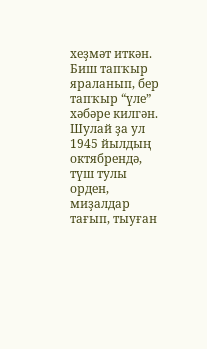хеҙмәт иткән. Биш тапҡыр яраланып, бер тапҡыр “үле” хәбәре килгән. Шулай ҙа ул 1945 йылдың октябрендә, түш тулы орден, миҙалдар тағып, тыуған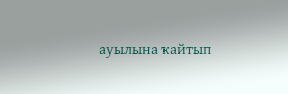ауылына ҡайтып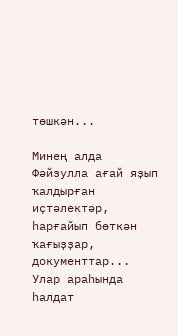төшкән...

Минең алда Фәйзулла ағай яҙып ҡалдырған иҫтәлектәр, һарғайып бөткән ҡағыҙҙар, документтар... Улар араһында һалдат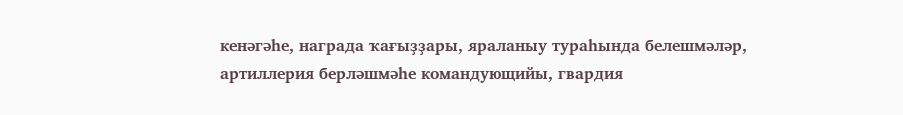кенәгәһе, награда ҡағыҙҙары, яраланыу тураһында белешмәләр, артиллерия берләшмәһе командующийы, гвардия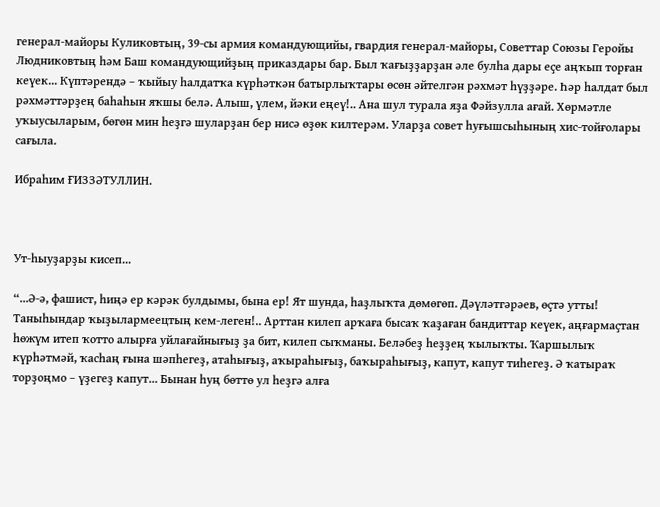генерал-майоры Куликовтың, 39-сы армия командующийы, гвардия генерал-майоры, Советтар Союзы Геройы Людниковтың һәм Баш командующийҙың приказдары бар. Был ҡағыҙҙарҙан әле булһа дары еҫе аңҡып торған кеүек... Күптәрендә – ҡыйыу һалдатҡа күрһәткән батырлыҡтары өсөн әйтелгән рәхмәт һүҙҙәре. Һәр һалдат был рәхмәттәрҙең баһаһын яҡшы белә. Алыш, үлем, йәки еңеү!.. Ана шул турала яҙа Фәйзулла ағай. Хөрмәтле уҡыусыларым, бөгөн мин һеҙгә шуларҙан бер нисә өҙөк килтерәм. Уларҙа совет һуғышсыһының хис-тойғолары сағыла.

Ибраһим ҒИЗЗӘТУЛЛИН.



Ут-һыуҙарҙы кисеп...

“...Ә-ә, фашист, һиңә ер кәрәк булдымы, бына ер! Ят шунда, һаҙлыҡта дөмөгөп. Дәүләтгәрәев, өҫтә утты! Таныһындар ҡыҙылармеецтың кем-леген!.. Арттан килеп арҡаға бысаҡ ҡаҙаған бандиттар кеүек, аңғармаҫтан һөжүм итеп ҡотто алырға уйлағайнығыҙ ҙа бит, килеп сыҡманы. Беләбеҙ һеҙҙең ҡылыҡты. Ҡаршылыҡ күрһәтмәй, ҡасһаң ғына шәпһегеҙ, атаһығыҙ, аҡыраһығыҙ, баҡыраһығыҙ, капут, капут тиһегеҙ. Ә ҡатыраҡ торҙоңмо – үҙегеҙ капут... Бынан һуң бөттө ул һеҙгә алға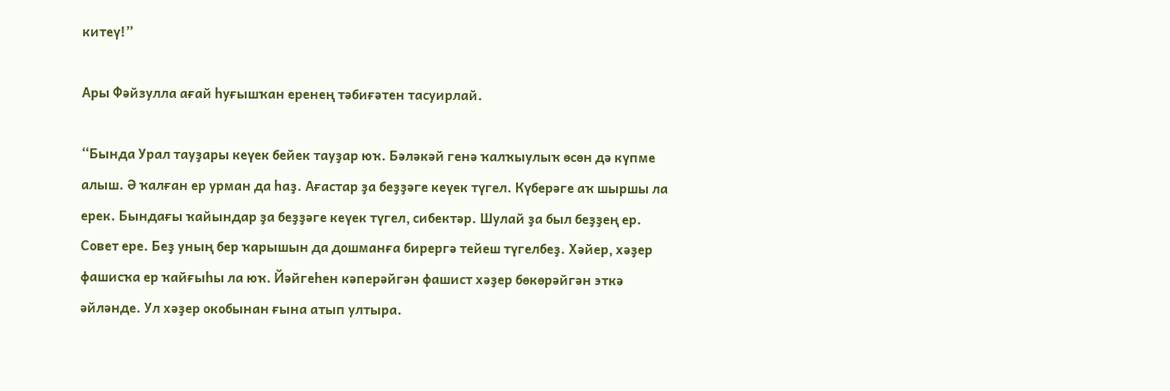китеү!”

Ары Фәйзулла ағай һуғышҡан еренең тәбиғәтен тасуирлай.

“Бында Урал тауҙары кеүек бейек тауҙар юҡ. Бәләкәй генә ҡалҡыулыҡ өсөн дә күпме алыш. Ә ҡалған ер урман да һаҙ. Ағастар ҙа беҙҙәге кеүек түгел. Күберәге аҡ шыршы ла ерек. Бындағы ҡайындар ҙа беҙҙәге кеүек түгел, сибектәр. Шулай ҙа был беҙҙең ер. Совет ере. Беҙ уның бер ҡарышын да дошманға бирергә тейеш түгелбеҙ. Хәйер, хәҙер фашисҡа ер ҡайғыһы ла юҡ. Йәйгеһен кәперәйгән фашист хәҙер бөкөрәйгән эткә әйләнде. Ул хәҙер окобынан ғына атып ултыра.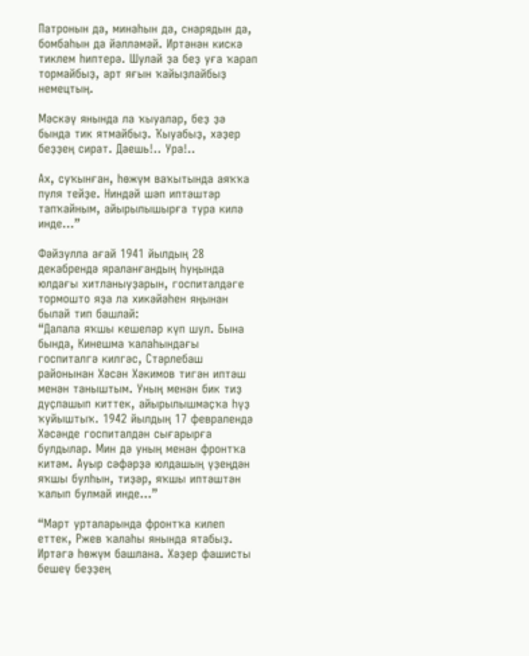Патронын да, минаһын да, снарядын да, бомбаһын да йәлләмәй. Иртәнән кискә тиклем һиптерә. Шулай ҙа беҙ уға ҡарап тормайбыҙ, арт яғын ҡайыҙлайбыҙ немецтың.

Мәскәү янында ла ҡыуалар, беҙ ҙә бында тик ятмайбыҙ. Ҡыуабыҙ, хәҙер беҙҙең сират. Даешь!.. Ура!..

Ах, суҡынған, һөжүм ваҡытында аяҡҡа пуля тейҙе. Ниндәй шәп иптәштәр тапҡайным, айырылышырға тура килә инде...”

Фәйзулла ағай 1941 йылдың 28 декабрендә яраланғандың һуңында юлдағы хитланыуҙарын, госпиталдәге тормошто яҙа ла хикәйәһен яңынан былай тип башлай:
“Далала яҡшы кешеләр күп шул. Бына бында, Кинешма ҡалаһындағы госпиталгә килгәс, Стәрлебаш районынан Хәсән Хәкимов тигән иптәш менән таныштым. Уның менән бик тиҙ дуҫлашып киттек, айырылышмаҫҡа һүҙ ҡуйыштыҡ. 1942 йылдың 17 февралендә Хәсәнде госпиталдән сығарырға булдылар. Мин дә уның менән фронтҡа китәм. Ауыр сәфәрҙә юлдашың үҙеңдән яҡшы булһын, тиҙәр, яҡшы иптәштән ҡалып булмай инде...”

“Март урталарында фронтҡа килеп еттек, Ржев ҡалаһы янында ятабыҙ. Иртәгә һөжүм башлана. Хәҙер фашисты бешеү беҙҙең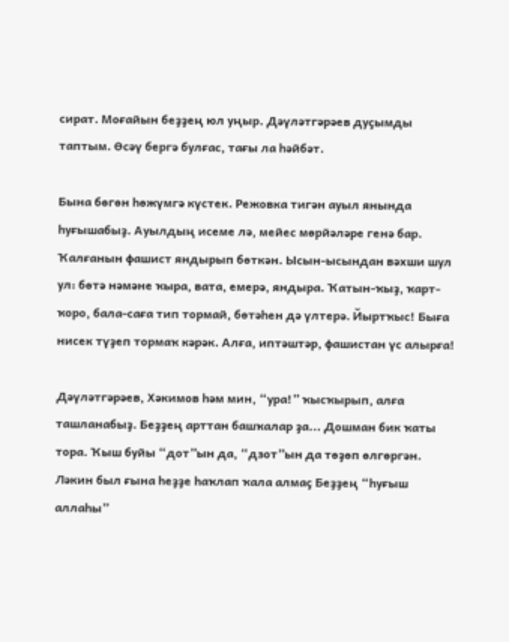сират. Моғайын беҙҙең юл уңыр. Дәүләтгәрәев дуҫымды таптым. Өсәү бергә булғас, тағы ла һәйбәт.

Бына бөгөн һөжүмгә күстек. Режовка тигән ауыл янында һуғышабыҙ. Ауылдың исеме лә, мейес мөрйәләре генә бар. Ҡалғанын фашист яндырып бөткән. Ысын-ысындан вәхши шул ул: бөтә нәмәне ҡыра, вата, емерә, яндыра. Ҡатын-ҡыҙ, ҡарт-ҡоро, бала-саға тип тормай, бөтәһен дә үлтерә. Йыртҡыс! Быға нисек түҙеп тормаҡ кәрәк. Алға, иптәштәр, фашистан үс алырға!

Дәүләтгәрәев, Хәкимов һәм мин, “ура!” ҡысҡырып, алға ташланабыҙ. Беҙҙең арттан башҡалар ҙа... Дошман бик ҡаты тора. Ҡыш буйы “дот”ын да, “дзот”ын да төҙөп өлгөргән. Ләкин был ғына һеҙҙе һаҡлап ҡала алмаҫ Беҙҙең “һуғыш аллаһы”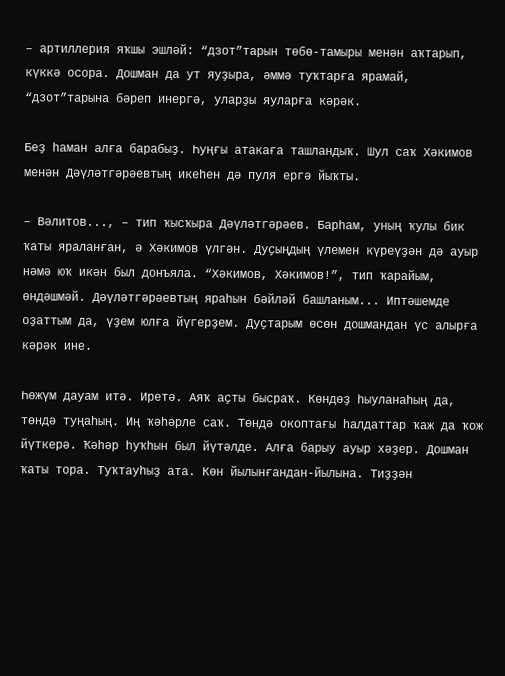– артиллерия яҡшы эшләй: “дзот”тарын төбө-тамыры менән аҡтарып, күккә осора. Дошман да ут яуҙыра, әммә туҡтарға ярамай, “дзот”тарына бәреп инергә, уларҙы яуларға кәрәк.

Беҙ һаман алға барабыҙ. Һуңғы атакаға ташландыҡ. Шул саҡ Хәкимов менән Дәүләтгәрәевтың икеһен дә пуля ергә йыҡты.

– Вәлитов..., – тип ҡысҡыра Дәүләтгәрәев. Барһам, уның ҡулы бик ҡаты яраланған, ә Хәкимов үлгән. Дуҫыңдың үлемен күреүҙән дә ауыр нәмә юҡ икән был донъяла. “Хәкимов, Хәкимов!”, тип ҡарайым, өндәшмәй. Дәүләтгәрәевтың яраһын бәйләй башланым... Иптәшемде оҙаттым да, үҙем юлға йүгерҙем. Дуҫтарым өсөн дошмандан үс алырға кәрәк ине.

Һөжүм дауам итә. Иретә. Аяҡ аҫты бысраҡ. Көндөҙ һыуланаһың да, төндә туңаһың. Иң ҡәһәрле саҡ. Төндә окоптағы һалдаттар ҡаж да ҡож йүткерә. Ҡәһәр һуҡһын был йүтәлде. Алға барыу ауыр хәҙер. Дошман ҡаты тора. Туҡтауһыҙ ата. Көн йылынғандан-йылына. Тиҙҙән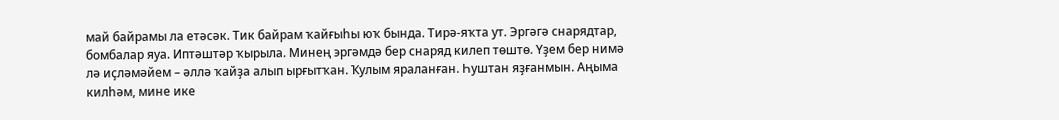май байрамы ла етәсәк. Тик байрам ҡайғыһы юҡ бында. Тирә-яҡта ут. Эргәгә снарядтар, бомбалар яуа. Иптәштәр ҡырыла. Минең эргәмдә бер снаряд килеп төштө. Үҙем бер нимә лә иҫләмәйем – әллә ҡайҙа алып ырғытҡан. Ҡулым яраланған. Һуштан яҙғанмын. Аңыма килһәм, мине ике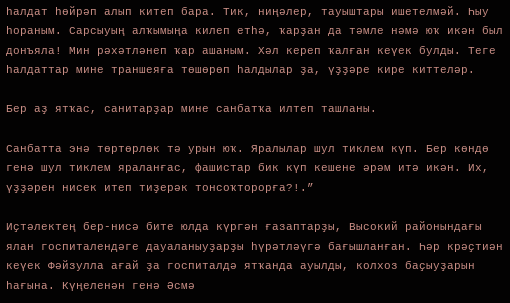һалдат һөйрәп алып китеп бара. Тик, ниңәлер, тауыштары ишетелмәй. Һыу һораным. Сарсыуың алҡымыңа килеп етһә, ҡарҙан да тәмле нәмә юҡ икән был донъяла! Мин рәхәтләнеп ҡар ашаным. Хәл кереп ҡалған кеүек булды. Теге һалдаттар мине траншеяға төшөрөп һалдылар ҙа, үҙҙәре кире киттеләр.

Бер аҙ ятҡас, санитарҙар мине санбатҡа илтеп ташланы.

Санбатта энә төртөрлөк тә урын юҡ. Яралылар шул тиклем күп. Бер көндө генә шул тиклем яраланғас, фашистар бик күп кешене әрәм итә икән. Их, үҙҙәрен нисек итеп тиҙерәк тонсоҡторорға?!.”

Иҫтәлектең бер-нисә бите юлда күргән ғазаптарҙы, Высокий районындағы ялан госпиталендәге дауаланыуҙарҙы һүрәтләүгә бағышланған. Һәр крәҫтиән кеүек Фәйзулла ағай ҙа госпиталдә ятҡанда ауылды, колхоз баҫыуҙарын һағына. Күңеленән генә Әсмә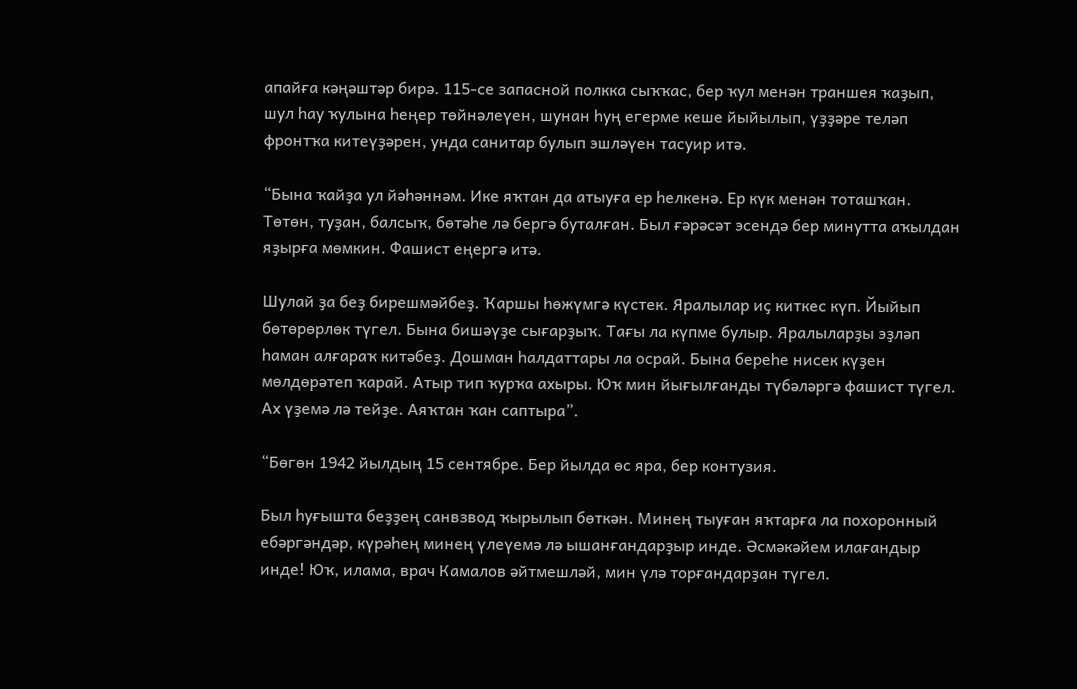апайға кәңәштәр бирә. 115-се запасной полкка сыҡҡас, бер ҡул менән траншея ҡаҙып, шул һау ҡулына һеңер төйнәлеүен, шунан һуң егерме кеше йыйылып, үҙҙәре теләп фронтҡа китеүҙәрен, унда санитар булып эшләүен тасуир итә.

“Бына ҡайҙа ул йәһәннәм. Ике яҡтан да атыуға ер һелкенә. Ер күк менән тоташҡан. Төтөн, туҙан, балсыҡ, бөтәһе лә бергә буталған. Был ғәрәсәт эсендә бер минутта аҡылдан яҙырға мөмкин. Фашист еңергә итә.

Шулай ҙа беҙ бирешмәйбеҙ. Ҡаршы һөжүмгә күстек. Яралылар иҫ киткес күп. Йыйып бөтөрөрлөк түгел. Бына бишәүҙе сығарҙыҡ. Тағы ла күпме булыр. Яралыларҙы эҙләп һаман алғараҡ китәбеҙ. Дошман һалдаттары ла осрай. Бына береһе нисек күҙен мөлдөрәтеп ҡарай. Атыр тип ҡурҡа ахыры. Юҡ мин йығылғанды түбәләргә фашист түгел. Ах үҙемә лә тейҙе. Аяҡтан ҡан саптыра”.

“Бөгөн 1942 йылдың 15 сентябре. Бер йылда өс яра, бер контузия.

Был һуғышта беҙҙең санвзвод ҡырылып бөткән. Минең тыуған яҡтарға ла похоронный ебәргәндәр, күрәһең минең үлеүемә лә ышанғандарҙыр инде. Әсмәкәйем илағандыр инде! Юҡ, илама, врач Камалов әйтмешләй, мин үлә торғандарҙан түгел.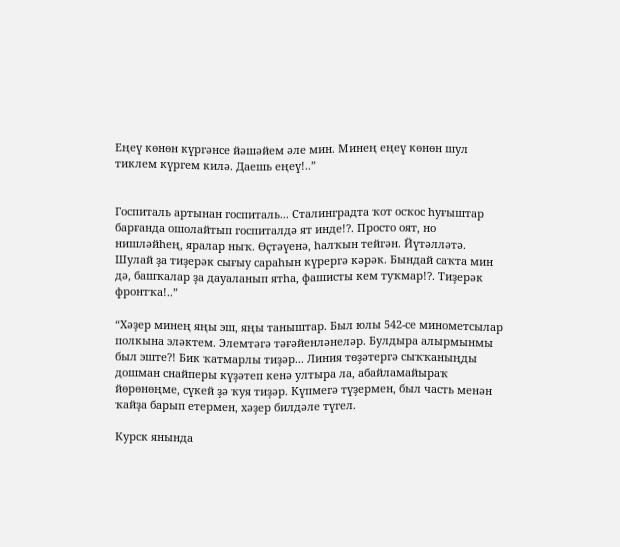Еңеү көнөн күргәнсе йәшәйем әле мин. Минең еңеү көнөн шул тиклем күргем килә. Даешь еңеү!..”


Госпиталь артынан госпиталь... Сталинградта ҡот осҡос һуғыштар барғанда ошолайтып госпиталдә ят инде!?. Просто оят, но нишләйһең, яралар ныҡ. Өҫтәүенә, һалҡын тейгән. Йүтәлләтә. Шулай ҙа тиҙерәк сығыу сараһын күрергә кәрәк. Бындай саҡта мин дә, башҡалар ҙа дауаланып ятһа, фашисты кем туҡмар!?. Тиҙерәк фронтҡа!..”

“Хәҙер минең яңы эш, яңы таныштар. Был юлы 542-се минометсылар полкына эләктем. Элемтәгә тәғәйенләнеләр. Булдыра алырмынмы был эште?! Бик ҡатмарлы тиҙәр... Линия төҙәтергә сыҡҡаныңды дошман снайперы күҙәтеп кенә ултыра ла, абайламайыраҡ йөрөнөңме, сүкей ҙә ҡуя тиҙәр. Күпмегә түҙермен, был часть менән ҡайҙа барып етермен, хәҙер билдәле түгел.

Курск янында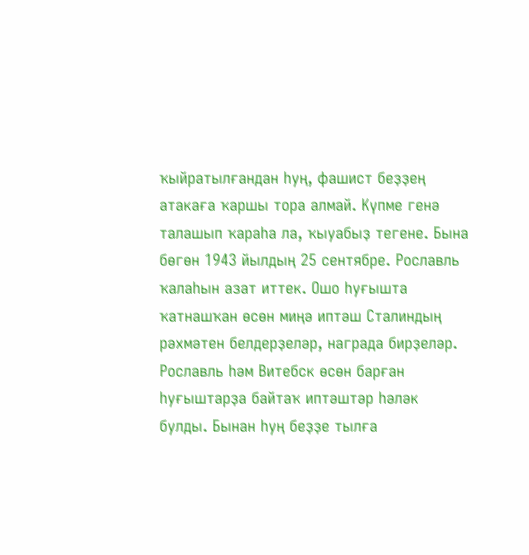ҡыйратылғандан һуң, фашист беҙҙең атакаға ҡаршы тора алмай. Күпме генә талашып ҡараһа ла, ҡыуабыҙ тегене. Бына бөгөн 1943 йылдың 25 сентябре. Рославль ҡалаһын азат иттек. Ошо һуғышта ҡатнашҡан өсөн миңә иптәш Сталиндың рәхмәтен белдерҙеләр, награда бирҙеләр. Рославль һәм Витебск өсөн барған һуғыштарҙа байтаҡ иптәштәр һәләк булды. Бынан һуң беҙҙе тылға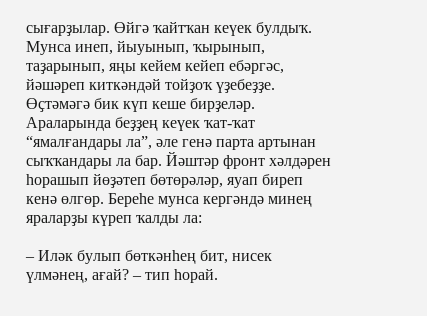сығарҙылар. Өйгә ҡайтҡан кеүек булдыҡ. Мунса инеп, йыуынып, ҡырынып, таҙарынып, яңы кейем кейеп ебәргәс, йәшәреп киткәндәй тойҙоҡ үҙебеҙҙе. Өҫтәмәгә бик күп кеше бирҙеләр. Араларында беҙҙең кеүек ҡат-ҡат “ямалғандары ла”, әле генә парта артынан сыҡҡандары ла бар. Йәштәр фронт хәлдәрен һорашып йөҙәтеп бөтөрәләр, яуап биреп кенә өлгөр. Береһе мунса кергәндә минең яраларҙы күреп ҡалды ла:

– Иләк булып бөткәнһең бит, нисек үлмәнең, ағай? – тип һорай.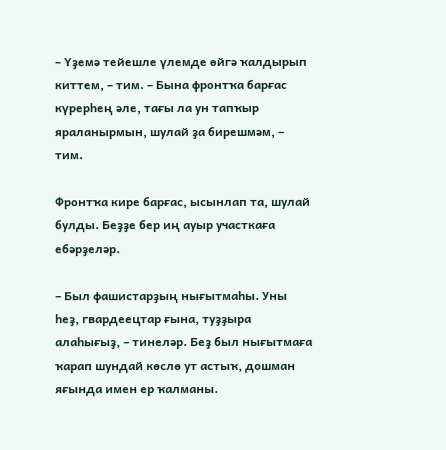– Үҙемә тейешле үлемде өйгә ҡалдырып киттем, – тим. – Бына фронтҡа барғас күрерһең әле, тағы ла ун тапҡыр яраланырмын, шулай ҙа бирешмәм, – тим.

Фронтҡа кире барғас, ысынлап та, шулай булды. Беҙҙе бер иң ауыр участкаға ебәрҙеләр.

– Был фашистарҙың нығытмаһы. Уны һеҙ, гвардеецтар ғына, туҙҙыра алаһығыҙ, – тинеләр. Беҙ был нығытмаға ҡарап шундай көслө ут астыҡ, дошман яғында имен ер ҡалманы.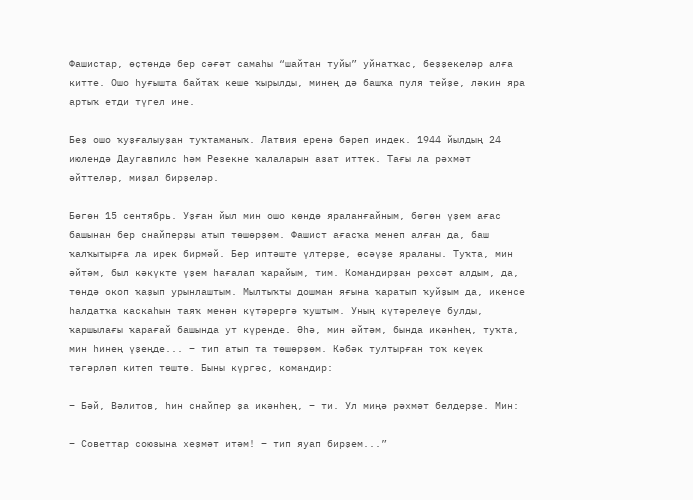Фашистар, өҫтөндә бер сәғәт самаһы “шайтан туйы” уйнатҡас, беҙҙекеләр алға китте. Ошо һуғышта байтаҡ кеше ҡырылды, минең дә башҡа пуля тейҙе, ләкин яра артыҡ етди түгел ине.

Беҙ ошо ҡуҙғалыуҙан туҡтаманыҡ. Латвия еренә бәреп индек. 1944 йылдың 24 июлендә Даугавпилс һәм Резекне ҡалаларын азат иттек. Тағы ла рәхмәт әйттеләр, миҙал бирҙеләр.

Бөгөн 15 сентябрь. Уҙған йыл мин ошо көндө яраланғайным, бөгөн үҙем ағас башынан бер снайперҙы атып төшөрҙөм. Фашист ағасҡа менеп алған да, баш ҡалҡытырға ла ирек бирмәй. Бер иптәште үлтерҙе, өсәүҙе яраланы. Туҡта, мин әйтәм, был кәкүкте үҙем һағалап ҡарайым, тим. Командирҙан рөхсәт алдым, да, төндә окоп ҡаҙып урынлаштым. Мылтыҡты дошман яғына ҡаратып ҡуйҙым да, икенсе һалдатҡа каскаһын таяҡ менән күтәрергә ҡуштым. Уның күтәрелеүе булды, ҡаршылағы ҡарағай башында ут күренде. Әһә, мин әйтәм, бында икәнһең, туҡта, мин һинең үҙеңде... – тип атып та төшөрҙөм. Кәбәк тултырған тоҡ кеүек тәгәрләп китеп төштө. Быны күргәс, командир:

– Бәй, Вәлитов, һин снайпер ҙа икәнһең, – ти. Ул миңә рәхмәт белдерҙе. Мин:

– Советтар союзына хеҙмәт итәм! – тип яуап бирҙем...”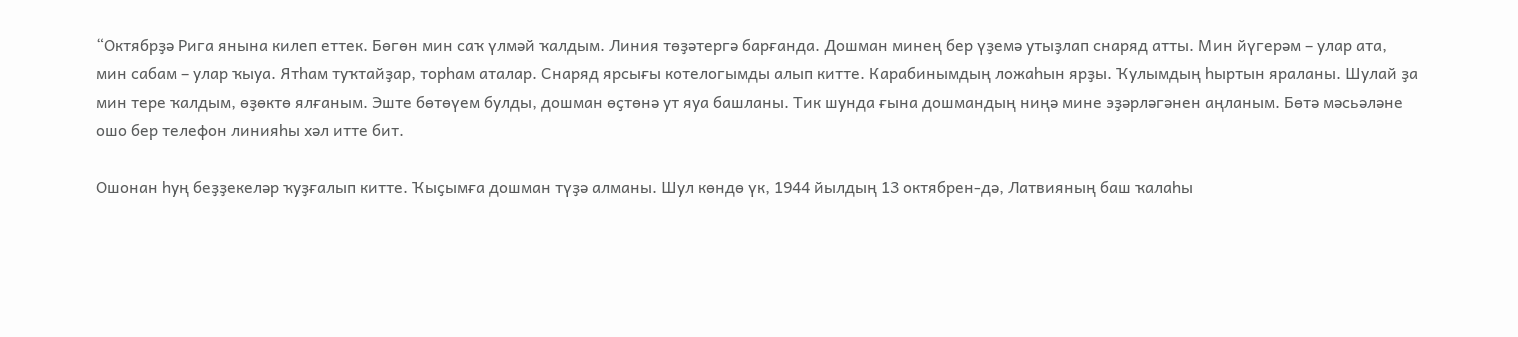“Октябрҙә Рига янына килеп еттек. Бөгөн мин саҡ үлмәй ҡалдым. Линия төҙәтергә барғанда. Дошман минең бер үҙемә утыҙлап снаряд атты. Мин йүгерәм – улар ата, мин сабам – улар ҡыуа. Ятһам туҡтайҙар, торһам аталар. Снаряд ярсығы котелогымды алып китте. Карабинымдың ложаһын ярҙы. Ҡулымдың һыртын яраланы. Шулай ҙа мин тере ҡалдым, өҙөктө ялғаным. Эште бөтөүем булды, дошман өҫтөнә ут яуа башланы. Тик шунда ғына дошмандың ниңә мине эҙәрләгәнен аңланым. Бөтә мәсьәләне ошо бер телефон линияһы хәл итте бит.

Ошонан һуң беҙҙекеләр ҡуҙғалып китте. Ҡыҫымға дошман түҙә алманы. Шул көндө үк, 1944 йылдың 13 октябрен-дә, Латвияның баш ҡалаһы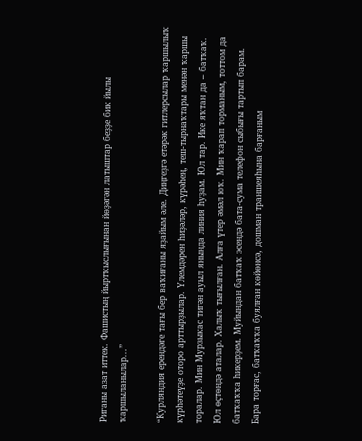Риганы азат иттек. Фашистың йыртҡыслығынан йөҙәгән латыштар беҙҙе бик йылы ҡаршыланылар...”

“Курляндия ерендәге тағы бер ваҡиғаны яҙайым әле. Диңгеҙгә етәрәк гитлерсылар ҡаршылыҡ күрһәтеүҙе оторо арттырҙылар. Үлемдәрен һиҙәләр, күрәһең, теш-тырнаҡтары менән ҡаршы торалар. Мин Мурзыкас тигән ауыл янында линия һуҙам. Юл тар. Ике яҡтан да – батҡаҡ. Юл өҫтөндә аталар. Халыҡ тығылған. Алға үтер әмәл юҡ. Мин ҡарап торманым, тоттом да батҡаҡҡа һикерҙем. Муйындан батҡаҡ эсендә бата-сума телефон сыбығы тартып барам. Бара торғас, батҡаҡҡа буялған көйөнсә, дошман траншеяһына барғаным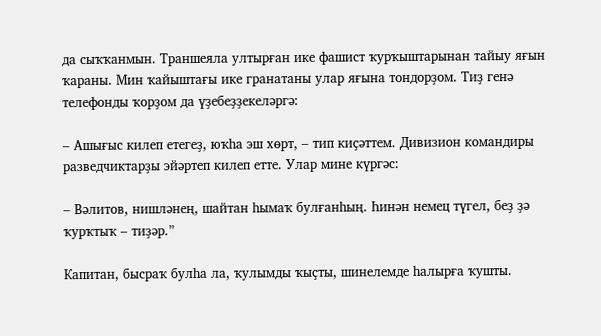да сыҡҡанмын. Траншеяла ултырған ике фашист ҡурҡыштарынан тайыу яғын ҡараны. Мин ҡайыштағы ике гранатаны улар яғына тондорҙом. Тиҙ генә телефонды ҡорҙом да үҙебеҙҙекеләргә:

– Ашығыс килеп етегеҙ, юҡһа эш хөрт, – тип киҫәттем. Дивизион командиры разведчиктарҙы эйәртеп килеп етте. Улар мине күргәс:

– Вәлитов, нишләнең, шайтан һымаҡ булғанһың. Һинән немец түгел, беҙ ҙә ҡурҡтыҡ – тиҙәр.”

Капитан, бысраҡ булһа ла, ҡулымды ҡыҫты, шинелемде һалырға ҡушты.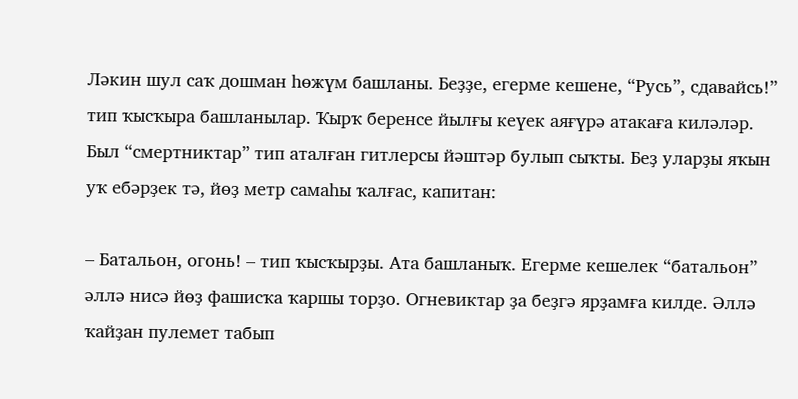Ләкин шул саҡ дошман һөжүм башланы. Беҙҙе, егерме кешене, “Русь”, сдавайсь!” тип ҡысҡыра башланылар. Ҡырҡ беренсе йылғы кеүек аяғүрә атакаға киләләр. Был “смертниктар” тип аталған гитлерсы йәштәр булып сыҡты. Беҙ уларҙы яҡын уҡ ебәрҙек тә, йөҙ метр самаһы ҡалғас, капитан:

– Батальон, огонь! – тип ҡысҡырҙы. Ата башланыҡ. Егерме кешелек “батальон” әллә нисә йөҙ фашисҡа ҡаршы торҙо. Огневиктар ҙа беҙгә ярҙамға килде. Әллә ҡайҙан пулемет табып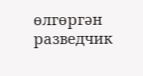өлгөргән разведчик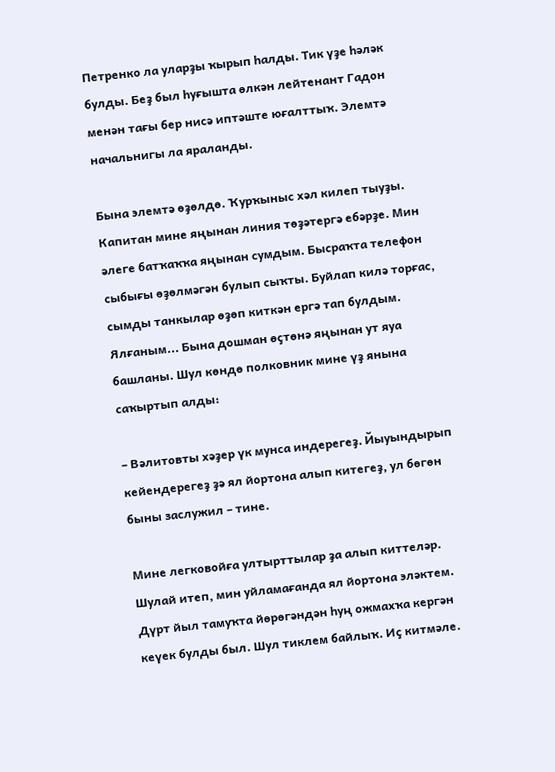Петренко ла уларҙы ҡырып һалды. Тик үҙе һәләк булды. Беҙ был һуғышта өлкән лейтенант Гадон менән тағы бер нисә иптәште юғалттыҡ. Элемтә начальнигы ла яраланды.

Бына элемтә өҙөлдө. Ҡурҡыныс хәл килеп тыуҙы. Капитан мине яңынан линия төҙәтергә ебәрҙе. Мин әлеге батҡаҡҡа яңынан сумдым. Бысраҡта телефон сыбығы өҙөлмәгән булып сыҡты. Буйлап килә торғас, сымды танкылар өҙөп киткән ергә тап булдым. Ялғаным... Бына дошман өҫтөнә яңынан ут яуа башланы. Шул көндө полковник мине үҙ янына саҡыртып алды:

– Вәлитовты хәҙер үк мунса индерегеҙ. Йыуындырып кейендерегеҙ ҙә ял йортона алып китегеҙ, ул бөгөн быны заслужил – тине.

Мине легковойға ултырттылар ҙа алып киттеләр. Шулай итеп, мин уйламағанда ял йортона эләктем. Дүрт йыл тамуҡта йөрөгәндән һуң ожмахҡа кергән кеүек булды был. Шул тиклем байлыҡ. Иҫ китмәле.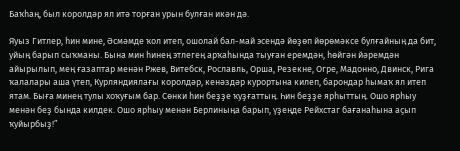Баҡһаң, был королдәр ял итә торған урын булған икән дә.

Яуыз Гитлер, һин мине, Әсмәмде ҡол итеп, ошолай бал-май эсендә йөҙөп йөрөмәксе булғайның да бит, уйың барып сыҡманы. Бына мин һинең этлегең арҡаһында тыуған еремдән, һөйгән йәремдән айырылып, мең ғазаптар менән Ржев, Витебск, Рославль, Орша, Резекне, Огре, Мадонно, Двинск, Рига ҡалалары аша үтеп, Курляндиялағы королдәр, кенәздәр курортына килеп, барондар һымаҡ ял итеп ятам. Быға минең тулы хоҡуғым бар. Сөнки һин беҙҙе ҡуҙғаттың. Һин беҙҙе ярһыттың. Ошо ярһыу менән беҙ бында килдек. Ошо ярһыу менән Берлиныңа барып, үҙеңде Рейхстаг бағанаһына аҫып ҡуйырбыҙ!”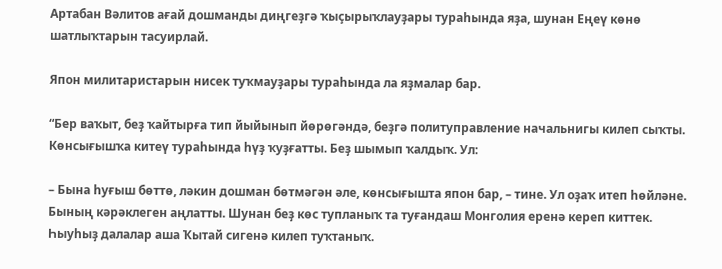Артабан Вәлитов ағай дошманды диңгеҙгә ҡыҫырыҡлауҙары тураһында яҙа, шунан Еңеү көнө шатлыҡтарын тасуирлай.

Япон милитаристарын нисек туҡмауҙары тураһында ла яҙмалар бар.

“Бер ваҡыт, беҙ ҡайтырға тип йыйынып йөрөгәндә, беҙгә политуправление начальнигы килеп сыҡты. Көнсығышҡа китеү тураһында һүҙ ҡуҙғатты. Беҙ шымып ҡалдыҡ. Ул:

– Бына һуғыш бөттө, ләкин дошман бөтмәгән әле, көнсығышта япон бар, – тине. Ул оҙаҡ итеп һөйләне. Бының кәрәклеген аңлатты. Шунан беҙ көс тупланыҡ та туғандаш Монголия еренә кереп киттек. Һыуһыҙ далалар аша Ҡытай сигенә килеп туҡтаныҡ.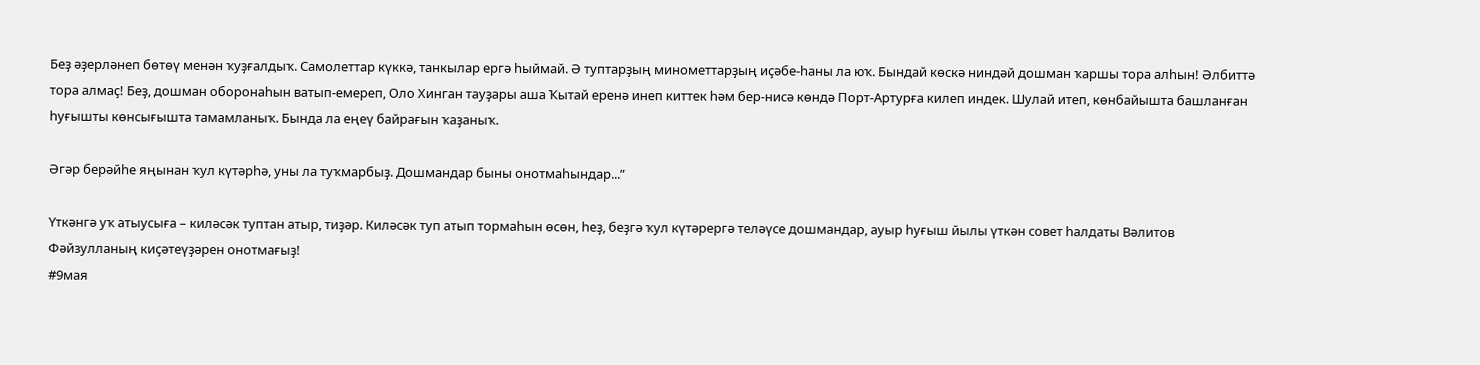Беҙ әҙерләнеп бөтөү менән ҡуҙғалдыҡ. Самолеттар күккә, танкылар ергә һыймай. Ә туптарҙың минометтарҙың иҫәбе-һаны ла юҡ. Бындай көскә ниндәй дошман ҡаршы тора алһын! Әлбиттә тора алмаҫ! Беҙ, дошман оборонаһын ватып-емереп, Оло Хинган тауҙары аша Ҡытай еренә инеп киттек һәм бер-нисә көндә Порт-Артурға килеп индек. Шулай итеп, көнбайышта башланған һуғышты көнсығышта тамамланыҡ. Бында ла еңеү байрағын ҡаҙаныҡ.

Әгәр берәйһе яңынан ҡул күтәрһә, уны ла туҡмарбыҙ. Дошмандар быны онотмаһындар...”

Үткәнгә уҡ атыусыға – киләсәк туптан атыр, тиҙәр. Киләсәк туп атып тормаһын өсөн, һеҙ, беҙгә ҡул күтәрергә теләүсе дошмандар, ауыр һуғыш йылы үткән совет һалдаты Вәлитов Фәйзулланың киҫәтеүҙәрен онотмағыҙ!
#9мая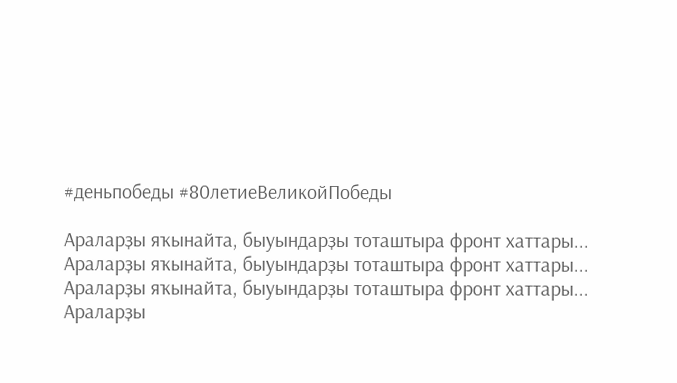#деньпобеды #80летиеВеликойПобеды

Араларҙы яҡынайта, быуындарҙы тоташтыра фронт хаттары...
Араларҙы яҡынайта, быуындарҙы тоташтыра фронт хаттары...
Араларҙы яҡынайта, быуындарҙы тоташтыра фронт хаттары...
Араларҙы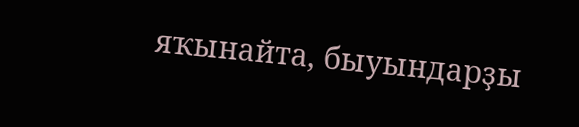яҡынайта, быуындарҙы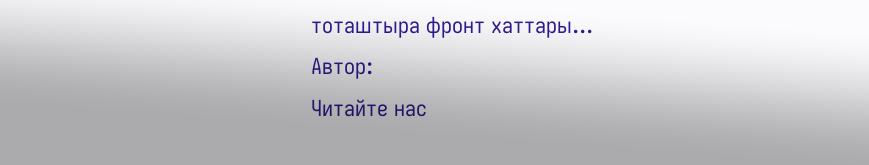тоташтыра фронт хаттары...
Автор:
Читайте нас